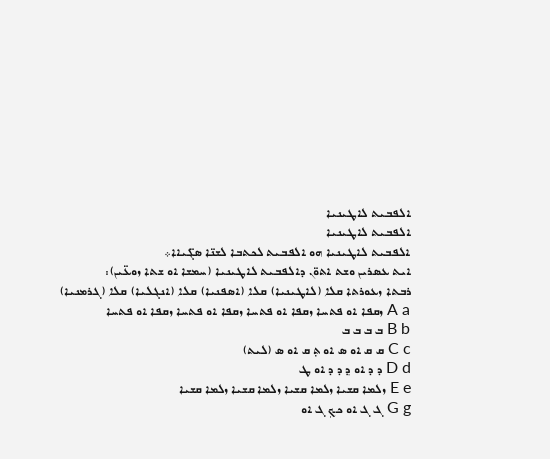ܐܠܦܒܝܬ ܠܐܛܝܢܝܐ
ܐܠܦܒܝܬ ܠܐܛܝܢܝܐ
ܐܠܦܒܝܬ ܠܐܛܝܢܝܐ ܗܘ ܐܠܦܒܝܬ ܠܟܬܒܐ ܠܫܢ̈ܐ ܣܓ̈ܝܐܐ܀
ܐܝܬ ܥܣܪܝܢ ܘܫܬ ܐܬܘ̈ܢ ܕܐܠܦܒܝܬ ܠܐܛܝܢܝܐ (ܚܡܫܐ ܐܘ ܫܬܐ ܙܘܥ̈ܝܢ):
ܪܒܬܐ ܙܥܘܪܬܐ ܩܠܐ (ܠܐܛܝܢܝܐ) ܩܠܐ (ܐܣܦܢܝܐ) ܩܠܐ (ܐܢܓܠܝܐ) ܩܠܐ (ܓܪܡܢܝܐ)
A a ܙܩܦܐ ܐܘ ܦܬܚܐ ܙܩܦܐ ܐܘ ܦܬܚܐ ܙܩܦܐ ܐܘ ܦܬܚܐ ܙܩܦܐ ܐܘ ܦܬܚܐ
B b ܒ ܒ ܒ ܒ
C c ܩ ܩ ܐܘ ܣ ܐܘ ܬ݂ ܩ ܐܘ ܣ (ܠܝܬ)
D d ܕ ܕ ܐܘ ܕ݂ ܕ ܕ ܐܘ ܛ
E e ܙܠܡܐ ܩܫܝܐ ܙܠܡܐ ܩܫܝܐ ܙܠܡܐ ܩܫܝܐ ܙܠܡܐ ܩܫܝܐ
G g ܓ ܓ ܐܘ ܟܟ݂ ܓ ܐܘ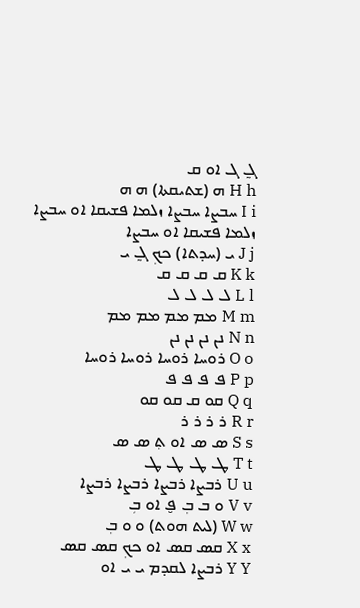ܓ̰ ܓ ܐܘ ܩ
H h ܗ (ܫܬܝܩܬܐ) ܗ ܗ
I i ܚܒܨܐ ܚܒܨܐ ܙܠܡܐ ܦܫܝܩܐ ܐܘ ܚܒܨܐ ܙܠܡܐ ܦܫܝܩܐ ܐܘ ܚܒܨܐ
J j ܝ (ܚܕܬܐ) ܟܟ݂ ܓ̰ ܝ
K k ܩ ܩ ܩ ܩ
L l ܠ ܠ ܠ ܠ
M m ܡܡ ܡܡ ܡܡ ܡܡ
N n ܢܢ ܢܢ ܢܢ ܢܢ
O o ܪܘܚܐ ܪܘܚܐ ܪܘܚܐ ܪܘܚܐ
P p ܦ ܦ ܦ ܦ
Q q ܩܘ ܩ ܩܘ ܩܘ
R r ܪ ܪ ܪ ܪ
S s ܣ ܣ ܐܘ ܬ݂ ܣ ܣ
T t ܛ ܛ ܛ ܛ
U u ܪܒܨܐ ܪܒܨܐ ܪܒܨܐ ܪܒܨܐ
V v ܘ ܒ ܒ݂ ܦ̮ ܐܘ ܒܼ
W w (ܠܝܬ ܗܘܬ) ܘ ܘ ܒ݂
X x ܩܣ ܩܣ ܐܘ ܟܟ݂ ܩܣ ܩܣ
Y Y ܪܒܨܐ ܠܩܕܡ ܝ ܝ ܐܘ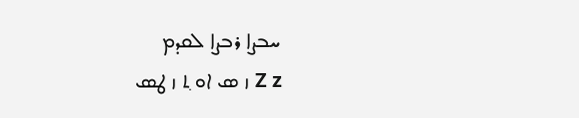ܚܒܨܐ ܪܒܨܐ ܠܩܕܡ
Z z ܙ ܣ ܐܘ ܬ݂ ܙ ܛܣ